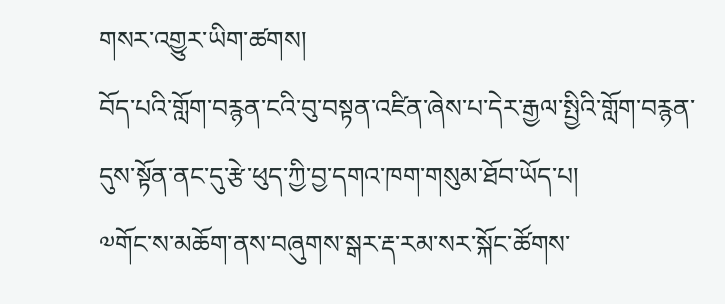གསར་འགྱུར་ཡིག་ཚགས།
བོད་པའི་གློག་བརྙན་ངའི་བུ་བསྟན་འཛིན་ཞེས་པ་དེར་རྒྱལ་སྤྱིའི་གློག་བརྙན་དུས་སྟོན་ནང་དུ་རྩེ་ཕུད་ཀྱི་བྱ་དགའ་ཁག་གསུམ་ཐོབ་ཡོད་པ།
༧གོང་ས་མཆོག་ནས་བཞུགས་སྒར་རྡ་རམ་སར་སྐོང་ཚོགས་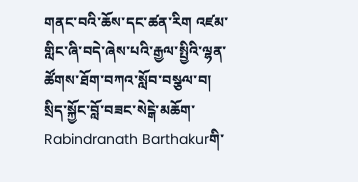གནང་བའི་ཆོས་དང་ཚན་རིག འཛམ་གླིང་ཞི་བདེ་ཞེས་པའི་རྒྱལ་སྤྱིའི་ལྷན་ཚོགས་ཐོག་བཀའ་སློབ་བསྩལ་བ།
སྲིད་སྐྱོང་བློ་བཟང་སེངྒེ་མཆོག་ Rabindranath Barthakurགི་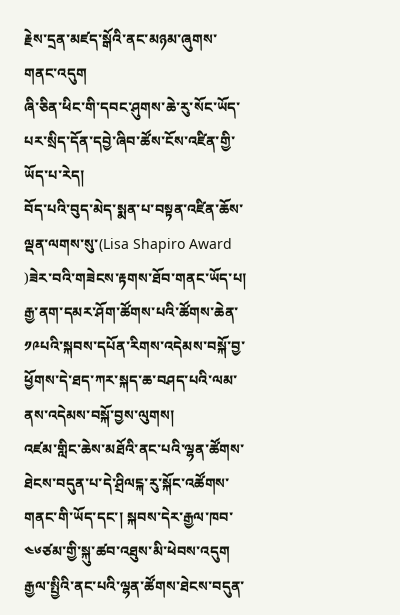རྗེས་དྲན་མཛད་སྒོའི་ནང་མཉམ་ཞུགས་གནང་འདུག
ཞི་ཅིན་ཕིང་གི་དབང་ཤུགས་ཆེ་རུ་སོང་ཡོད་པར་སྲིད་དོན་དབྱེ་ཞིབ་ཚོས་ངོས་འཛིན་གྱི་ཡོད་པ་རེད།
བོད་པའི་བུད་མེད་སྨན་པ་བསྟན་འཛིན་ཆོས་ལྡན་ལགས་སུ་(Lisa Shapiro Award )ཟེར་བའི་གཟེངས་རྟགས་ཐོབ་གནང་ཡོད་པ།
རྒྱ་ནག་དམར་ཤོག་ཚོགས་པའི་ཚོགས་ཆེན་༡༩པའི་སྐབས་དཔོན་རིགས་འདེམས་བསྐོ་བྱ་ཕྱོགས་དེ་ཐད་ཀར་སྐད་ཆ་བཤད་པའི་ལམ་ནས་འདེམས་བསྐོ་བྱས་ལུགས།
འཛམ་གླིང་ཆེས་མཐོའི་ནང་པའི་ལྷན་ཚོགས་ཐེངས་བདུན་པ་དེ་ཤྲིལངྐ་རུ་སྐོང་འཚོགས་གནང་གི་ཡོད་དང་། སྐབས་དེར་རྒྱལ་ཁབ་༤༦ཙམ་གྱི་སྐུ་ཚབ་འཐུས་མི་ཕེབས་འདུག
རྒྱལ་སྤྱིའི་ནང་པའི་ལྷན་ཚོགས་ཐེངས་བདུན་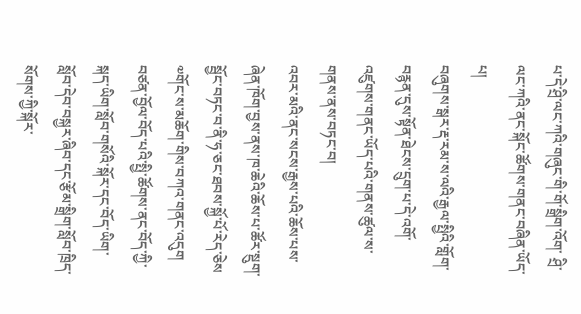པ་དེ་ཤྲི་ལང་ཀའི་གཞུང་གི་གོ་སྒྲིག་འོག་ ཤྲི་ལང་ཀའི་ནང་སྐོང་ཚོགས་གནང་བཞིན་ཡོད་པ།
བཞུགས་སྒར་རྡ་རམ་ས་ལའི་རྒྱལ་སྤྱིའི་གློག་བརྙན་དུས་སྟོན་ཐེངས་དྲུག་པ་དེ་འགོ་འཛུགས་གནང་ཡོད་པའི་གནས་ཚུལ་ས་གནས་ནས་བཏང་བ།
འབར་མའི་ནང་སངས་རྒྱས་པའི་ཆོས་པས་ཞེན་ཁོག་བྱས་ནས་ཁ་ཆེའི་ཆོས་པ་ཚོར་སྡུག་སྦྱོང་བཏང་བ་ནི་ཧ་ཅང་ཐབས་སྐྱོ་པོ་རེད་ཅེས ༧གོང་ས་མཆོག་གིས་བཀའ་གནང་འདུག
བཙན་བྱོལ་བོད་པའི་སྤྱི་ཚོགས་ནང་བོད་ཀྱི་སྐད་ཡིག་སློབ་གསོའི་སྐོར་དང་བོད་ཡིག་སློབ་དེབ་བསྐྱར་ཞིབ་དང་རྩོམ་སྒྲིག་སློབ་ཁྲིད་སོགས་ཀྱི་སྐོར་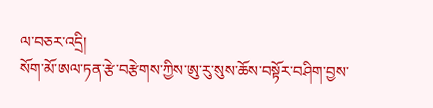ལ་བཅར་འདྲི།
སོག་མོ་ཨལ་ཏན་རྩེ་བརྩེགས་ཀྱིས་ཨུ་རུ་སུས་ཆོས་བསྟོར་བཤིག་བྱས་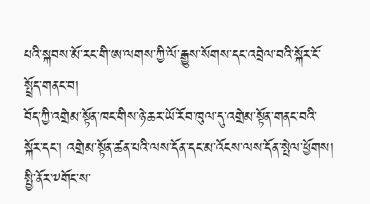པའི་སྐབས་མོ་རང་གི་ཨ་ལགས་ཀྱི་ལོ་རྒྱུས་སོགས་དང་འབྲེལ་བའི་སྐོར་ངོ་སྤྲོད་གནང་བ།
བོད་ཀྱི་འགྲེམ་སྟོན་ཁང་གིས་ཉེ་ཆར་ཡོ་རོབ་ཁུལ་དུ་འགྲེམ་སྟོན་གནང་བའི་སྐོར་དང་། འགྲེམ་སྟོན་ཚན་པའི་ལས་དོན་དང་མ་འོངས་ལས་དོན་སྤེལ་ཕྱོགས།
སྤྱི་ནོར་༸གོང་ས་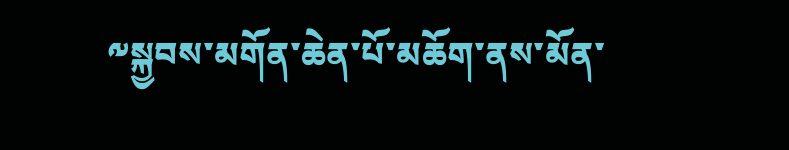༸སྐྱབས་མགོན་ཆེན་པོ་མཆོག་ནས་མོན་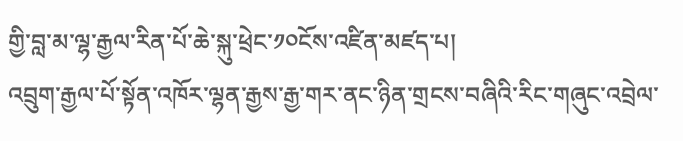གྱི་བླ་མ་ལྷ་རྒྱལ་རིན་པོ་ཆེ་སྐུ་ཕྲེང་༡༠ངོས་འཛིན་མཛད་པ།
འབྲུག་རྒྱལ་པོ་སྟོན་འཁོར་ལྷན་རྒྱས་རྒྱ་གར་ནང་ཉིན་གྲངས་བཞིའི་རིང་གཞུང་འབྲེལ་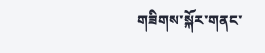གཟིགས་སྐོར་གནང་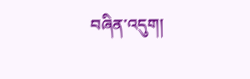བཞིན་འདུག།